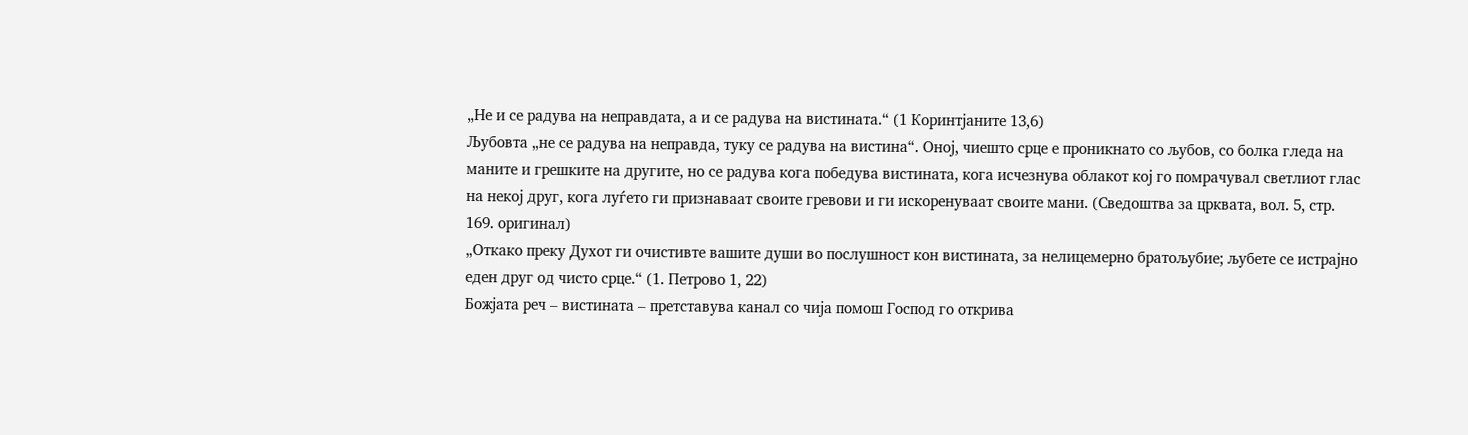„Не и се радува на неправдата, а и се радува на вистината.“ (1 Коринтјаните 13,6)
Љубовта „не се радува на неправда, туку се радува на вистина“. Оној, чиешто срце е проникнато со љубов, со болка гледа на маните и грешките на другите, но се радува кога победува вистината, кога исчезнува облакот кој го помрачувал светлиот глас на некој друг, кога луѓето ги признаваат своите гревови и ги искоренуваат своите мани. (Сведоштва за црквата, вол. 5, стр. 169. оригинал)
„Откако преку Духот ги очистивте вашите души во послушност кон вистината, за нелицемерно братољубие; љубете се истрајно еден друг од чисто срце.“ (1. Петрово 1, 22)
Божјата реч – вистината – претставува канал со чија помош Господ го открива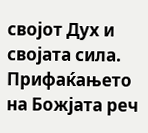својот Дух и својата сила. Прифаќањето на Божјата реч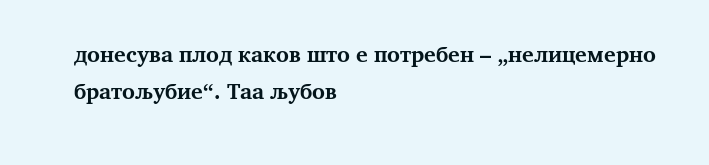донесува плод каков што е потребен – „нелицемерно братољубие“. Таа љубов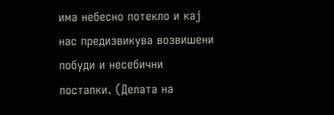има небесно потекло и кај нас предизвикува возвишени побуди и несебични постапки. (Делата на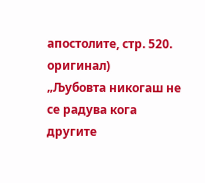апостолите, стр. 520. оригинал)
„Љубовта никогаш не се радува кога другите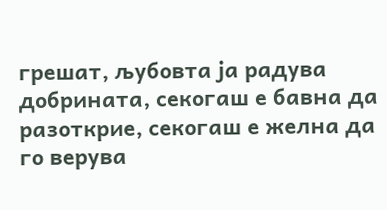грешат, љубовта ја радува добрината, секогаш е бавна да разоткрие, секогаш е желна да го верува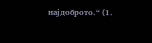најдоброто.“ (1.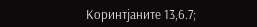Коринтјаните 13,6.7;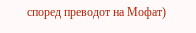според преводот на Мофат)